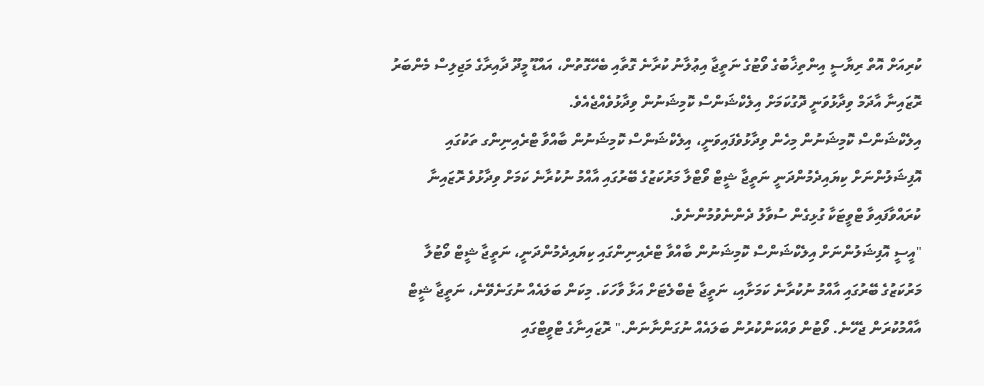ކުރިއަށް އޮތް ރިޔާސީ އިންތިޚާބުގެ ވޯޓުގެ ނަތީޖާ އިޢުލާނު ކުރާނެ ގޮތާއި ބެހޭގޮތުން، އައްޑޫ މީދޫ ދާއިރާގެ މަޖިލިސް މެންބަރު ރޮޒައިނާ އާދަމް ވިދާޅުވަނީ ދޮގުކަމަށް އިލެކްޝަންސް ކޮމިޝަނުން ވިދާޅުވެއްޖެއެވެ.
އިލެކްޝަންސް ކޮމިޝަނުން މިހެން ވިދާޅުވެފައިވަނީ، އިލެކްޝަންސް ކޮމިޝަނުން ބާއްވާ ޓްރެއިނިންގ ތަކުގައި އޮފިޝަލުންނަށް ކިޔައިދެމުންދަނީ ނަތީޖާ ޝީޓް ވޯޓްލާ މަރުކަޒުގެ ބޭރުގައި އާއްމު ނުކުރާނެ ކަމަށް ވިދާޅުވެ ރޮޒައިނާ ކުރައްވާފައިވާ ޓްވީޓަކާ ގުޅިގެން ސުވާލު ދެންނެވުމުންނެވެ.
"އީސީ އޮފިޝަލުންނަށް އިލެކްޝަންސް ކޮމިޝަނުން ބާއްވާ ޓްރެއިނިންގައި ކިޔައިދެމުންދަނީ، ނަތީޖާ ޝީޓް ވޯޓުލާ މަރުކަޒުގެ ބޭރުގައި އާއްމު ނުކުރާނެ ކަމަށާއި، ނަތީޖާ ޓެބްލެޓަށް އަޅާ ވާހަކަ. މިކަން ބަލައެއް ނުގަނެވޭނެ، ނަތީޖާ ޝީޓް އާއްމުކުރަން ޖެހޭނެ. ވޯޓުން ވައްކަންކުރުން ބަލައެއް ނުގަންނާނަން." ރޮޒައިނާގެ ޓްވީޓްގައި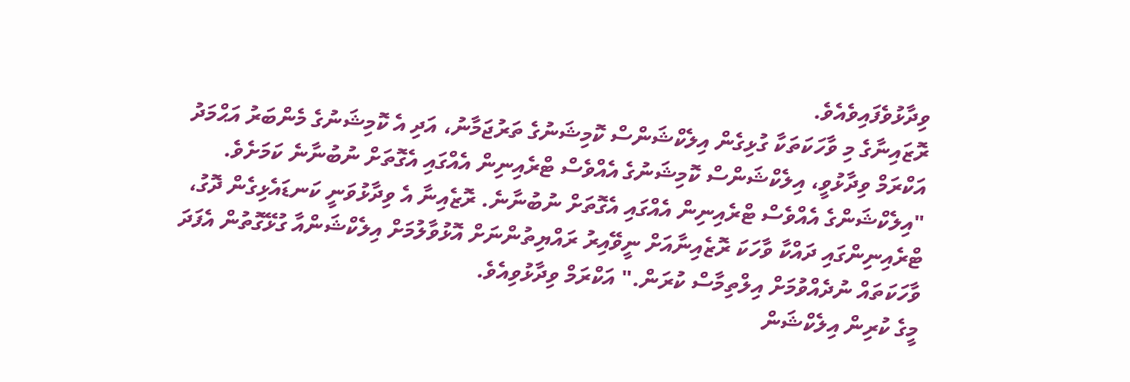ވިދާޅުވެފައިވެއެވެ.
ރޮޒައިނާގެ މި ވާހަކަތަކާ ގުޅިގެން އިލެކްޝަންސް ކޮމިޝަނުގެ ތަރުޖަމާނު، އަދި އެ ކޮމިޝަނުގެ މެންބަރު އަޙްމަދު އަކްރަމް ވިދާޅުވީ، އިލެކްޝަންސް ކޮމިޝަނުގެ އެއްވެސް ޓްރެއިނިން އެއްގައި އެގޮތަށް ނުބުނާނެ ކަމަށެވެ.
"އިލެކްޝަންގެ އެއްވެސް ޓްރެއިނިން އެއްގައި އެގޮތަށް ނުބުނާނެ. ރޮޒެއިނާ އެ ވިދާޅުވަނީ ކަނޑައެޅިގެން ދޮގު، ޓްރެއިނިންގައި ދައްކާ ވާހަކަ ރޮޒެއިނާއަށް ނީވޭއިރު ރައްޔިތުންނަށް އޮޅުވާލުމަށް އިލެކްޝަންއާ ގުޅޭގޮތުން އެފަދަ ވާހަކަތައް ނުދެއްވުމަށް އިލްތިމާސް ކުރަން." އަކްރަމް ވިދާޅުވިއެވެ.
މީގެ ކުރިން އިލެކްޝަން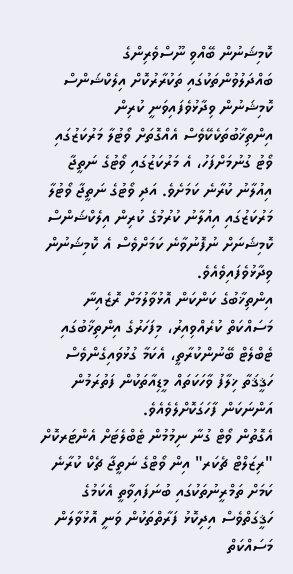ކޮމިޝަނުން ބޭއްވި ނޫސްވެރިންގެ ބައްދަލުވުންތަކުގައި ތަކުރާރުކޮށް އިލެކްޝަންސް ކޮމިޝަނުން ވިދާޅުވެފައިވަނީ ކުރިން އިންތިޚާބުތަކެކޭވެސް އެއްގޮތަށް ވޯޓުލާ މަރުކަޒުގައި ވޯޓު ގުނުމަށްފަހު، އެ މަރުކަޒުގައި ވޯޓުގެ ނަތީޖާ އިއުލާނު ކުރާނެ ކަމަށެވެ. އަދި ވޯޓުގެ ނަތީޖާ ވޯޓުލާ މަރުކަޒުގައި އިއުލާނު ކުރުމުގެ ކުރިން އިލެކްޝަންސް ކޮމިޝަނަށް ނުފޮނުވާނެ ކަމަށްވެސް އެ ކޮމިޝަނުން ވިދާޅުވެފައިވެއެވެ.
އިންތިޚާބުގެ ކަންކަން އޮޅުވާލުމަށް ރޮޒެއިނާ މަސައްކަތް ކުރެއްވިއިރު، މިފަހަރުގެ އިންތިޚާބުގައި ޓެބްލެޓް ބޭނުންކުރާތީ، އެކަމާ ގުޅުވައިގެންވެސް ހަޤީޤަތާ ޚިލާފު ވާހަކަތައް މީޑިއާތަކުން ފަތުރަމުން އަންނަކަން ފާހަގަކޮށްލެވެއެވެ.
އެގޮތުން ވޯޓް ގުނާ ނިމުމުން ޓެބްލެޓަށް އެންޓަރކޮށް "ރިޒަލްޓް ޗެކަރ" އިން ވޯޓްގެ ނަތީޖާ ޗެކް ކުރާނެ ކަމަށް ތަމްރީނުތަކުގައި ބުނަފައިވާތީ އެކަމުގެ ހަޤީގަތްވެސް އިދިކޮޅު ފަރާތްތަކުން ވަނީ އޮޅުވާލަން މަސައްކަތް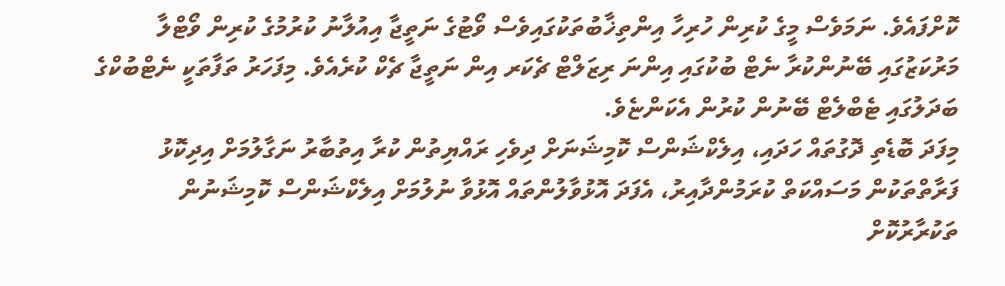ކޮށްފައެވެ. ނަމަވެސް މީގެ ކުރިން ހުރިހާ އިންތިޚާބުތަކުގައިވެސް ވޯޓުގެ ނަތީޖާ އިއުލާނު ކުރުމުގެ ކުރިން ވޯޓްލާ މަރުކަޒުގައި ބޭނުންކުރާ ނެޓް ބުކުގައި އިންނަ ރިޒަލްޓް ޗެކަރ އިން ނަތީޖާ ޗެކް ކުރެއެވެ. މިފަހަރު ތަފާތަކީ ނެޓްބުކްގެ ބަދަލުގައި ޓެބްލެޓް ބޭނުން ކުރުން އެކަންޏެވެ.
މިފަދަ ބޮޑެތި ދޮގުތައް ހަދައި، އިލެކްޝަންސް ކޮމިޝަނަށް ދިވެހި ރައްޔިތުން ކުރާ އިތުބާރު ނަގާލުމަށް އިދިކޮޅު ފަރާތްތަކުން މަސައްކަތް ކުރަމުންދާއިރު، އެފަދަ އޮޅުވާލުންތައް އޮޅުވާ ނުލުމަށް އިލެކްޝަންސް ކޮމިޝަނުން ތަކުރާރުކޮށް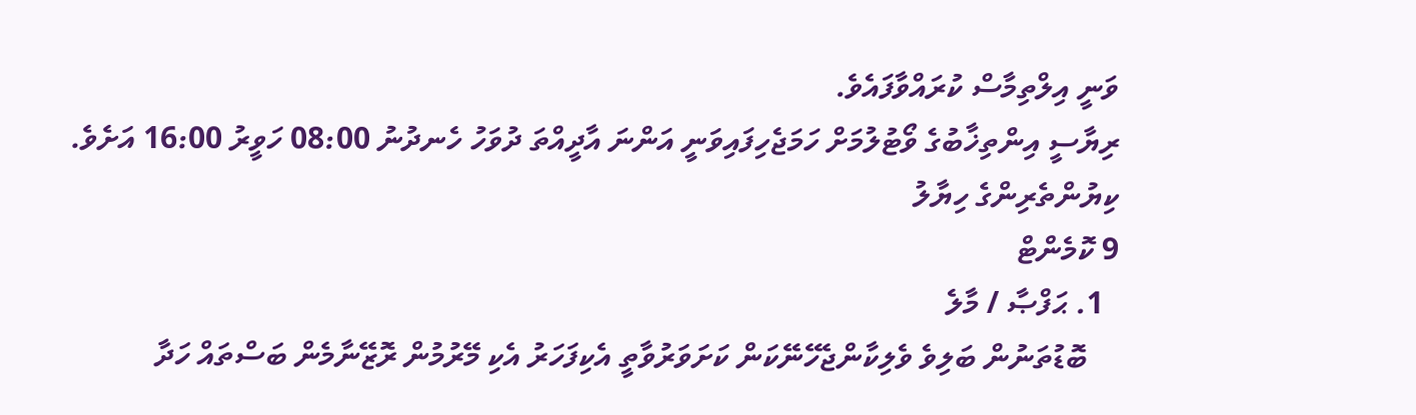ވަނީ އިލްތިމާސް ކުރައްވާފައެވެ.
ރިޔާސީ އިންތިޚާބުގެ ވޯޓުލުމަށް ހަމަޖެހިފައިވަނީ އަންނަ އާދީއްތަ ދުވަހު ހެނދުނު 08:00 ހަވީރު 16:00 އަށެވެ.
ކިޔުންތެރިންގެ ހިޔާލު
9 ކޮމެންޓް
  1. ޙަފްޞާ / މާލެ
    ބޮޑުތަނުން ބަލިވެ ވެލިކާންޖެހޭނޭކަން ކަށަވަރުވާތީ އެކިފަހަރު އެކި މޭރުމުން ރޮޒޭނާމެން ބަސްތައް ހަދާ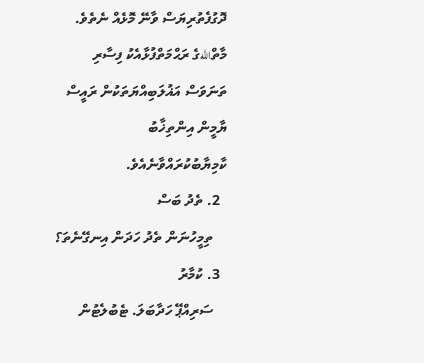ދޮގުފެތުރިޔަސް ވާނޭ މޮޅެއް ނެތެވެ. މާތްاللهގެ ރަޙްމަތްފުޅާއެކު ފިސާރި ތަނަވަސް އަޣުލަބިއްޔަތަކުން ރައީސް ޔާމީން އިންތިޚާބު ކާމިޔާބުކުރައްވާނެއެވެ.
  2. ތެދު ބަސް
    ތިމީހުނަން ތެދު ހަދަން އިނގޭނެތަ؟
  3. ކުމާރު
    ސަރިއްޕޭ ހަދާބަލަ. ޓެބުލެޓުން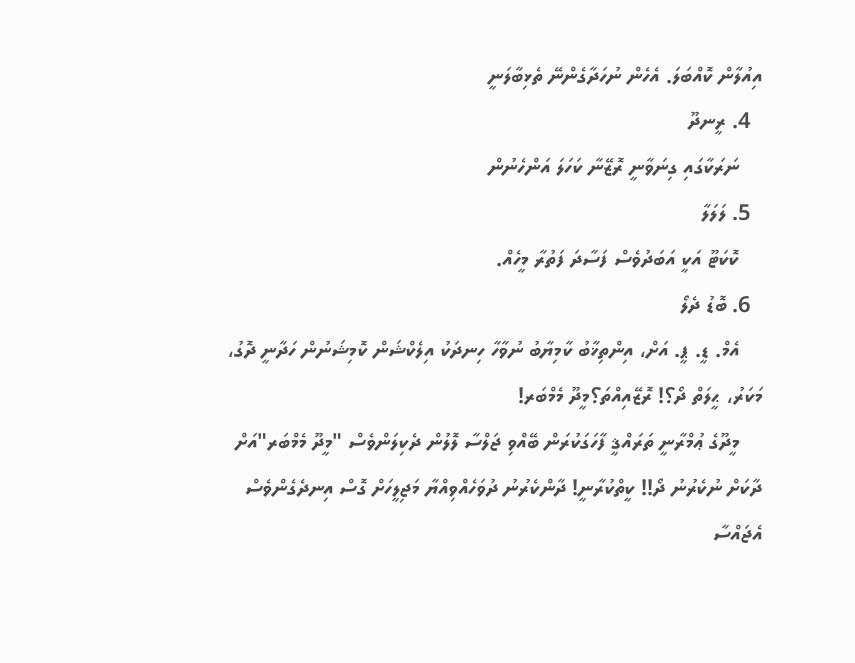އިއުލާން ކޮއްބަލަ. އެހެން ނުހަދާގެންނޭ ތެޅިބާލަނީ
  4. ރީނދޫ
    ނަރަކާގައި ގިނަވާނީ ރޮޒޭނާ ކަހަލަ އަންހެނުން
  5. ލަލަލާ
    ކޮކަޓޫ އަކީ އަބަދުވެސް ފަސާދަ ފަތުރާ މީހެއް.
  6. ބޮޑު ދެލޯ
    އެމް. ޑީ. ޕީ. އަށް، އިންތިޚާބު ކާމިޔާބު ނުވާހާ ހިނދަކު އިލެކްޝަން ކޮމިޝަނުން ހަދާނީ ދޮގު، މަކަރު، ޙީލަތް ދޯ؟! ރޮޒޭއިއްތަ؟މީދޫ މެމްބަރ!
    މީދޫގެ ޢުމްރާނީ ތަރައްޤީ ފާހަގަކުރަން ބޭއްވި ޖަލްސާ ލޮލުން ދެކިލަންވެސް "މީދޫ މެމްބަރ"އަށް ދާކަށް ނުކެރުނު ދޯ!! ކީތްކުރާނީ! ދާންކެރުނު ދުވަހެއްވިއްޔާ މަޖިލީހަށް ގޮސް އިނދެގެންވެސް އެޖައްސާ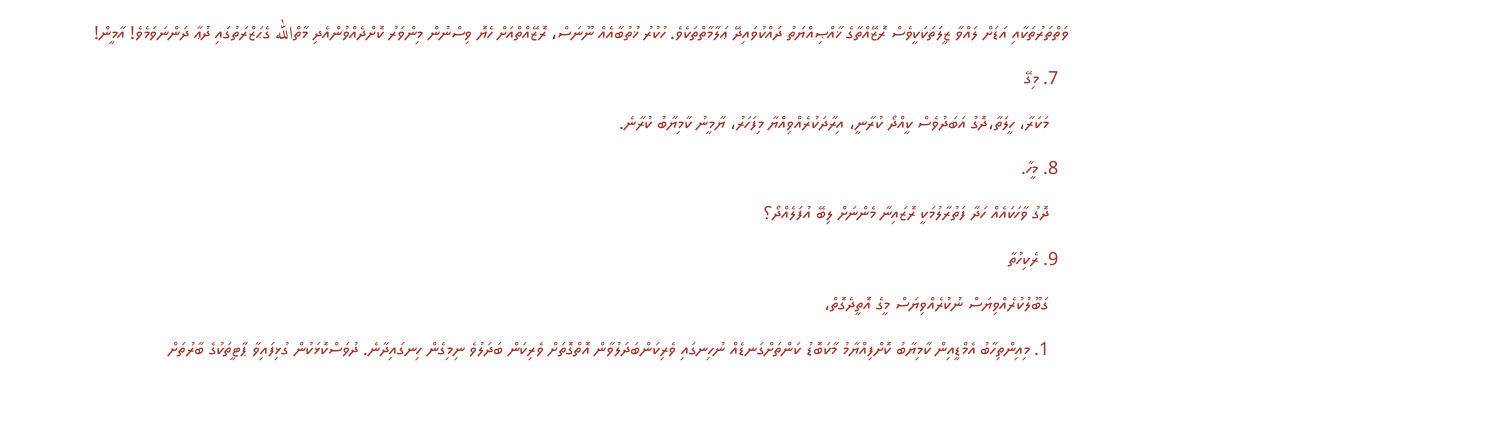ވަތްތަރުތަކާއި އަޑަށް ލައްވާ ޒީލަތަކަކީވެސް ރޮޒޭއްތާގެ ޚާއްޞިއްޔަތު ދައްކުވައިދޭ ޢަލާމާތްތަކެވެ. ހުކުރު ޚުތުބާއެއް ނޫނަސް، ރޮޒޭއްތްއަށް ހެޔޮ ވިސްނުން މިންވަރު ކޮށްދެއްވުންއެދި މާތްالله ގެޙަޒްރަތުގައި ދުޢާ ދަންނަވަމެވެ! އާމީން!
  7. މިގޭ
    މަކަރާ، ހީލަތާ،ދޮގު އަބަދުވެސް ކީއްދޯ ކުރާނީ، އިރާދަކުރެއްވިއްޔާ މިފަހަރު، ޔާމީނު ކާމިޔާބު ކުރާނެ.
  8. މީހާ.
    ދޮގު ވާހަކައެއް ހަދާ ފަތުރާލުމަކީ ރޮޒައިނާ މެންނަށް ލިބޭ އުފަލެއްދޯ؟
  9. ރެކިހުތާ
    ގަބޫލުކުރެއްވިޔަސް ނުކުރެއްވިޔަސް މީގެ އޮތީދެގޮތް،
    1. މިއިންތިހާބު އެމްޑީއިން ކާމިޔާބު ކޮށްފިއްޔާމު މާކަބޮޑު ކަންތަށްގަނޑެއް ނުހިނގައި ވެރިކަންބަދަލުވާން އޮތްގޮތަށް ވެރިކަން ބަދަލުވެ ނިމިގެން ހިނގައިދާނެ. ދުވަސްކޮޅަކުން ގުޅިފައިވާ ޕާޓީތަކުގެ ބާރުތަށް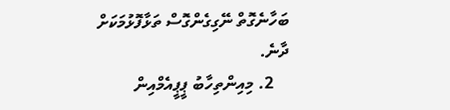ބަހާނެގޮތް ނޭގިގެންގޮސް ތަޅާފޮޅުމަކަށް ދާނެ.
    2. މިއިންތިހާބު ޕީޕީއެމްއިން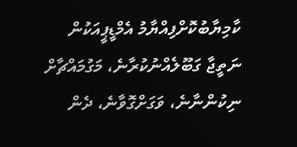ކާމިޔާބުކޮށްފިއްޔާމު އެމްޑީޕީއަކުން ނަތީޖާ ގަބޫލެއްނުކުރާނެ، މަގުމައްޗާށް ނިކުންނާނެ، ވަގަށްގޮވާނެ، ދެން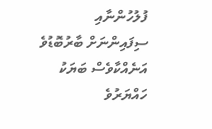ފުލުހުންނާއި ސިފައިންނަށް ބާރުބޮޑުވެ އަނެއްކާވެސް ބަޔަކު ހައްޔަރުވެ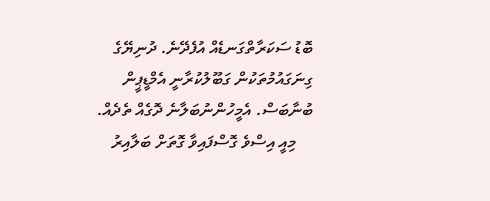ބޮޑު ސަކަރާތްގަނޑެއް އުފެދޭނެ. ދުނިޔޭގެ ގިނަގައުމުތަކުން ގަބޫލުކުރާނީ އެމްޑީޕީން ބުނާބަސް. އެމީހުންނުބަލާނެ ދޮގެއް ތެދެއް.
    މިއީ އިސްވެ ގޮސްފައިވާ ގޮތަށް ބަލާއިރު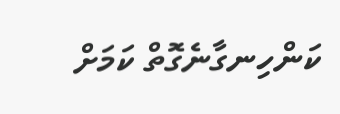ކަންހިނގާނެގޮތް ކަމަށް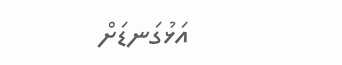އަޅުގަނޑަށް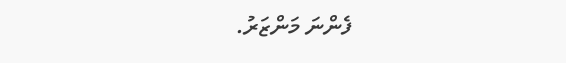ފެންނަ މަންޒަރު.